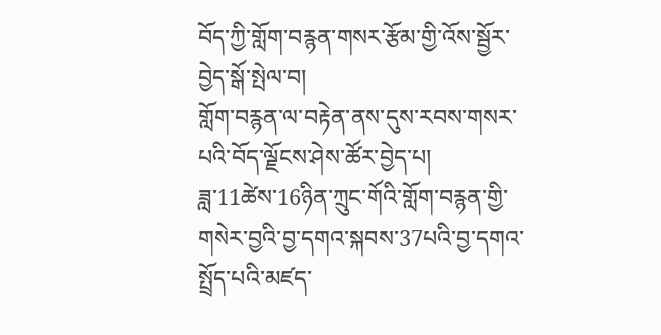བོད་ཀྱི་གློག་བརྙན་གསར་རྩོམ་གྱི་འོས་སྦྱོར་བྱེད་སྒོ་སྤེལ་བ།
གློག་བརྙན་ལ་བརྟེན་ནས་དུས་རབས་གསར་པའི་བོད་ལྗོངས་ཤེས་ཚོར་བྱེད་པ།
ཟླ་11ཚེས་16ཉིན་ཀྲུང་གོའི་གློག་བརྙན་གྱི་གསེར་བྱའི་བྱ་དགའ་སྐབས་37པའི་བྱ་དགའ་སྤྲོད་པའི་མཛད་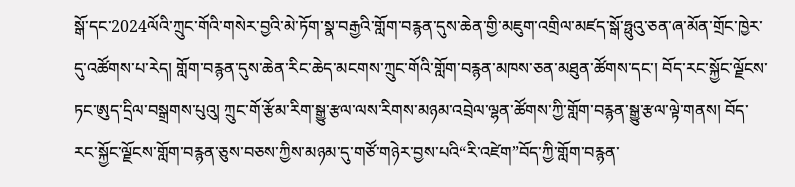སྒོ་དང་2024ལོའི་ཀྲུང་གོའི་གསེར་བྱའི་མེ་ཏོག་སྣ་བརྒྱའི་གློག་བརྙན་དུས་ཆེན་གྱི་མཇུག་འགྲིལ་མཛད་སྒོ་ཧྥུའུ་ཅན་ཞ་མོན་གྲོང་ཁྱེར་དུ་འཚོགས་པ་རེད། གློག་བརྙན་དུས་ཆེན་རིང་ཆེད་མངགས་ཀྲུང་གོའི་གློག་བརྙན་མཁས་ཅན་མཐུན་ཚོགས་དང་། བོད་རང་སྐྱོང་ལྗོངས་ཏང་ཨུད་དྲིལ་བསྒྲགས་པུའུ། ཀྲུང་གོ་རྩོམ་རིག་སྒྱུ་རྩལ་ལས་རིགས་མཉམ་འབྲེལ་ལྷན་ཚོགས་ཀྱི་གློག་བརྙན་སྒྱུ་རྩལ་ལྟེ་གནས། བོད་རང་སྐྱོང་ལྗོངས་གློག་བརྙན་ཅུས་བཅས་ཀྱིས་མཉམ་དུ་གཙོ་གཉེར་བྱས་པའི“རི་འཛེག”བོད་ཀྱི་གློག་བརྙན་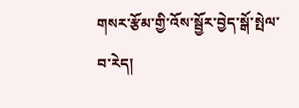གསར་རྩོམ་གྱི་འོས་སྦྱོར་བྱེད་སྒོ་སྤེལ་བ་རེད།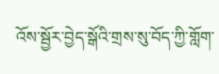འོས་སྦྱོར་བྱེད་སྒོའི་གྲས་སུ་བོད་ཀྱི་གློག་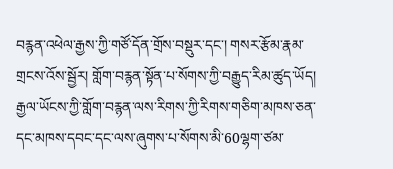བརྙན་འཕེལ་རྒྱས་ཀྱི་གཙོ་དོན་གྲོས་བསྡུར་དང་། གསར་རྩོམ་རྣམ་གྲངས་འོས་སྦྱོར། གློག་བརྙན་སྟོན་པ་སོགས་ཀྱི་བརྒྱུད་རིམ་ཚུད་ཡོད། རྒྱལ་ཡོངས་ཀྱི་གློག་བརྙན་ལས་རིགས་ཀྱི་རིགས་གཅིག་མཁས་ཅན་དང་མཁས་དབང་དང་ལས་ཞུགས་པ་སོགས་མི་60ལྷག་ཙམ་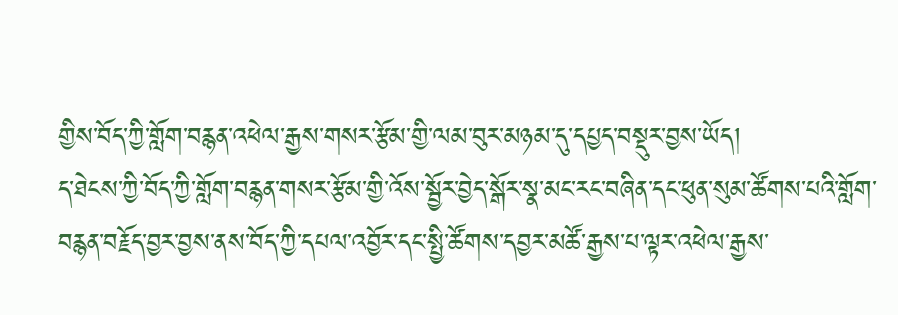གྱིས་བོད་ཀྱི་གློག་བརྙན་འཕེལ་རྒྱས་གསར་རྩོམ་གྱི་ལམ་བུར་མཉམ་དུ་དཔྱད་བསྡུར་བྱས་ཡོད།
ད་ཐེངས་ཀྱི་བོད་ཀྱི་གློག་བརྙན་གསར་རྩོམ་གྱི་འོས་སྦྱོར་བྱེད་སྒོར་སྣ་མང་རང་བཞིན་དང་ཕུན་སུམ་ཚོགས་པའི་གློག་བརྙན་བརྗོད་བྱར་བྱས་ནས་བོད་ཀྱི་དཔལ་འབྱོར་དང་སྤྱི་ཚོགས་དབྱར་མཚོ་རྒྱས་པ་ལྟར་འཕེལ་རྒྱས་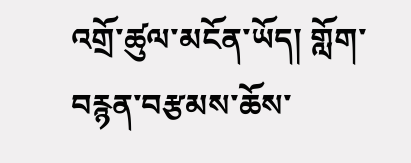འགྲོ་ཚུལ་མངོན་ཡོད། གློག་བརྙན་བརྩམས་ཆོས་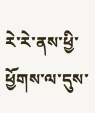རེ་རེ་ནས་ཕྱི་ཕྱོགས་ལ་དུས་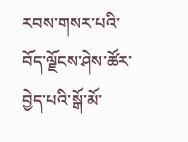རབས་གསར་པའི་བོད་ལྗོངས་ཤེས་ཚོར་བྱེད་པའི་སྒོ་མོ་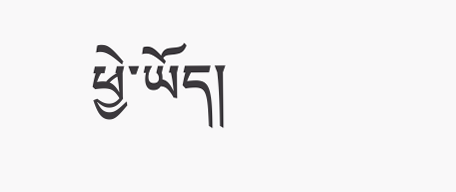ཕྱེ་ཡོད།